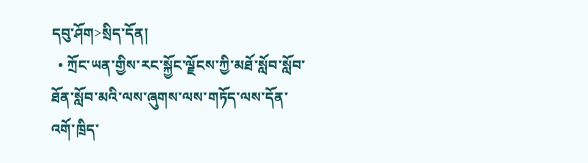དབུ་ཤོག>སྲིད་དོན།
  • ཀྲོང་ཡན་གྱིས་རང་སྐྱོང་ལྗོངས་ཀྱི་མཐོ་སློབ་སློབ་ཐོན་སློབ་མའི་ལས་ཞུགས་ལས་གཏོད་ལས་དོན་འགོ་ཁྲིད་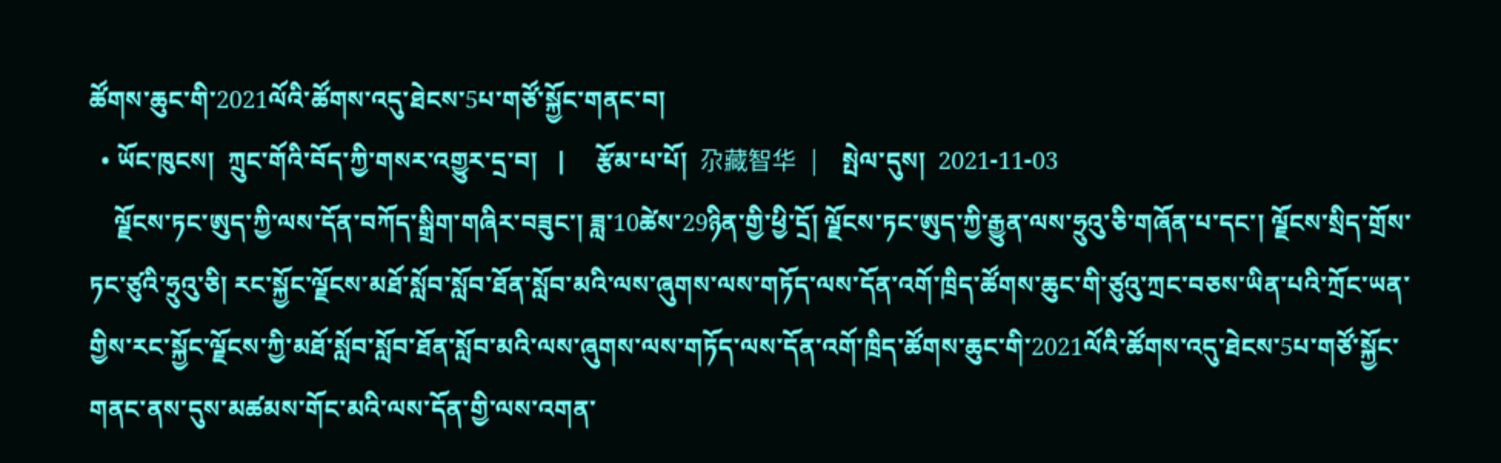ཚོགས་ཆུང་གི་2021ལོའི་ཚོགས་འདུ་ཐེངས་5པ་གཙོ་སྐྱོང་གནང་བ།
  • ཡོང་ཁུངས།  ཀྲུང་གོའི་བོད་ཀྱི་གསར་འགྱུར་དྲ་བ།   |     རྩོམ་པ་པོ།  尕藏智华   |     སྤེལ་དུས།  2021-11-03
    ལྗོངས་ཏང་ཨུད་ཀྱི་ལས་དོན་བཀོད་སྒྲིག་གཞིར་བཟུང་། ཟླ་10ཚེས་29ཉིན་གྱི་ཕྱི་དྲོ། ལྗོངས་ཏང་ཨུད་ཀྱི་རྒྱུན་ལས་ཧྲུའུ་ཅི་གཞོན་པ་དང་། ལྗོངས་སྲིད་གྲོས་ཏང་ཙུའི་ཧྲུའུ་ཅི། རང་སྐྱོང་ལྗོངས་མཐོ་སློབ་སློབ་ཐོན་སློབ་མའི་ལས་ཞུགས་ལས་གཏོད་ལས་དོན་འགོ་ཁྲིད་ཚོགས་ཆུང་གི་ཙུའུ་ཀྲང་བཅས་ཡིན་པའི་ཀྲོང་ཡན་གྱིས་རང་སྐྱོང་ལྗོངས་ཀྱི་མཐོ་སློབ་སློབ་ཐོན་སློབ་མའི་ལས་ཞུགས་ལས་གཏོད་ལས་དོན་འགོ་ཁྲིད་ཚོགས་ཆུང་གི་2021ལོའི་ཚོགས་འདུ་ཐེངས་5པ་གཙོ་སྐྱོང་གནང་ནས་དུས་མཚམས་གོང་མའི་ལས་དོན་གྱི་ལས་འགན་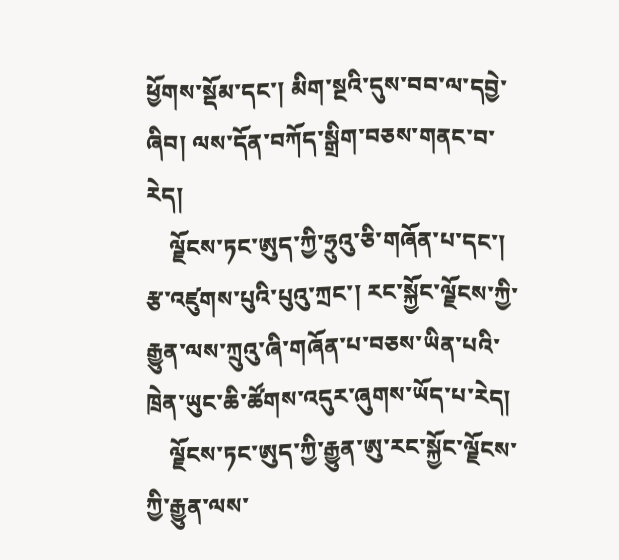ཕྱོགས་སྡོམ་དང་། མིག་སྔའི་དུས་བབ་ལ་དབྱེ་ཞིབ། ལས་དོན་བཀོད་སྒྲིག་བཅས་གནང་བ་རེད།
    ལྗོངས་ཏང་ཨུད་ཀྱི་ཧྲུའུ་ཅི་གཞོན་པ་དང་། རྩ་འཛུགས་པུའི་པུའུ་ཀྲང་། རང་སྐྱོང་ལྗོངས་ཀྱི་རྒྱུན་ལས་ཀྲུའུ་ཞི་གཞོན་པ་བཅས་ཡིན་པའི་ཁྲེན་ཡུང་ཆི་ཚོགས་འདུར་ཞུགས་ཡོད་པ་རེད།
    ལྗོངས་ཏང་ཨུད་ཀྱི་རྒྱུན་ཨུ་རང་སྐྱོང་ལྗོངས་ཀྱི་རྒྱུན་ལས་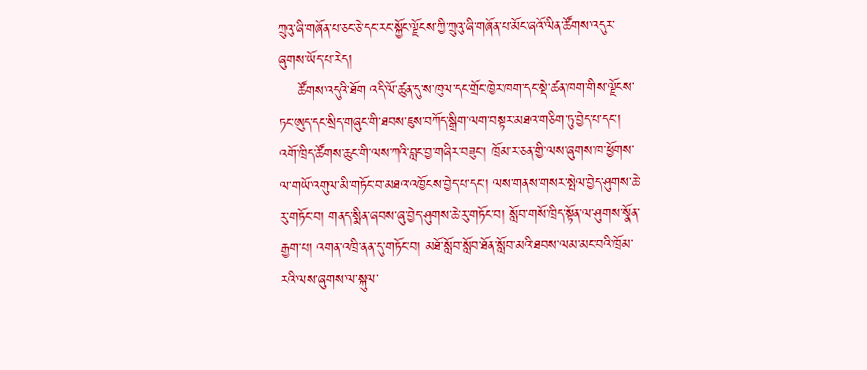ཀྲུའུ་ཞི་གཞོན་པ་ཅང་ཅེ་དང་རང་སྐྱོང་ལྗོངས་ཀྱི་ཀྲུའུ་ཞི་གཞོན་པ་མོང་ཞའོ་ལིན་ཚོགས་འདུར་ཞུགས་ཡོད་པ་རེད།
    ཚོགས་འདུའི་ཐོག འདི་ལོ་ཚུན་དུ་ས་ཁུལ་དང་གྲོང་ཁྱེར་ཁག་དང་སྡེ་ཚན་ཁག་གིས་ལྗོངས་ཏང་ཨུད་དང་སྲིད་གཞུང་གི་ཐབས་ཇུས་བཀོད་སྒྲིག་ལག་བསྟར་མཐའ་གཅིག་ཏུ་བྱེད་པ་དང་། འགོ་ཁྲིད་ཚོགས་ཆུང་གི་ལས་ཀའི་བླང་བྱ་གཞིར་བཟུང་། ཁྲོམ་ར་ཅན་གྱི་ལས་ཞུགས་ཁ་ཕྱོགས་ལ་གཡོ་འགུལ་མི་གཏོང་བ་མཐའ་འཁྱོངས་བྱེད་པ་དང་། ལས་གནས་གསར་སྤེལ་བྱེད་ཤུགས་ཆེ་རུ་གཏོང་བ། གནད་སྨིན་ཞབས་ཞུ་བྱེད་ཤུགས་ཆེ་རུ་གཏོང་བ། སློབ་གསོ་ཁྲིད་སྟོན་ལ་ཤུགས་སྣོན་རྒྱག་པ། འགན་འཁྲི་ནན་དུ་གཏོང་བ། མཐོ་སློབ་སློབ་ཐོན་སློབ་མའི་ཐབས་ལམ་མང་བའི་ཁྲོམ་རའི་ལས་ཞུགས་ལ་སྐུལ་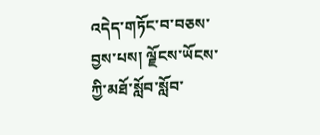འདེད་གཏོང་བ་བཅས་བྱས་པས། ལྗོངས་ཡོངས་ཀྱི་མཐོ་སློབ་སློབ་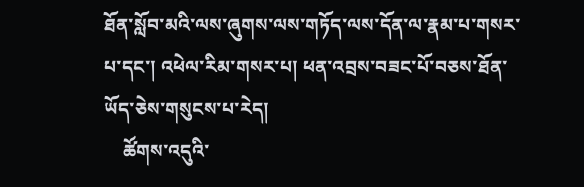ཐོན་སློབ་མའི་ལས་ཞུགས་ལས་གཏོད་ལས་དོན་ལ་རྣམ་པ་གསར་པ་དང་། འཕེལ་རིམ་གསར་པ། ཕན་འབྲས་བཟང་པོ་བཅས་ཐོན་ཡོད་ཅེས་གསུངས་པ་རེད།
    ཚོགས་འདུའི་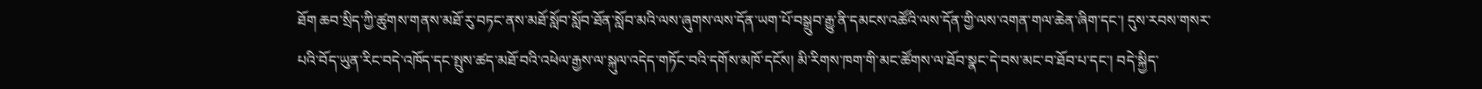ཐོག ཆབ་སྲིད་ཀྱི་ཚུགས་གནས་མཐོ་རུ་བཏང་ནས་མཐོ་སློབ་སློབ་ཐོན་སློབ་མའི་ལས་ཞུགས་ལས་དོན་ཡག་པོ་བསྒྲུབ་རྒྱུ་ནི་དམངས་འཚོའི་ལས་དོན་གྱི་ལས་འགན་གལ་ཆེན་ཞིག་དང་། དུས་རབས་གསར་པའི་བོད་ཡུན་རིང་བདེ་འཁོད་དང་སྤུས་ཚད་མཐོ་བའི་འཕེལ་རྒྱས་ལ་སྐུལ་འདེད་གཏོང་བའི་དགོས་མཁོ་དངོས། མི་རིགས་ཁག་གི་མང་ཚོགས་ལ་ཐོབ་སྣང་དེ་བས་མང་བ་ཐོབ་པ་དང་། བདེ་སྐྱིད་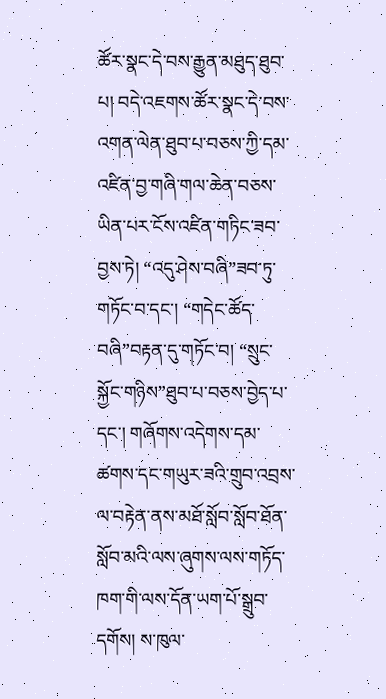ཚོར་སྣང་དེ་བས་རྒྱུན་མཐུད་ཐུབ་པ། བདེ་འཇགས་ཚོར་སྣང་དེ་བས་འགན་ལེན་ཐུབ་པ་བཅས་ཀྱི་དམ་འཛིན་བྱ་གཞི་གལ་ཆེན་བཅས་ཡིན་པར་ངོས་འཛིན་གཏིང་ཟབ་བྱས་ཏེ། “འདུ་ཤེས་བཞི”ཟབ་ཏུ་གཏོང་བ་དང་། “གདེང་ཚོད་བཞི”བརྟན་དུ་གཏོང་བ། “སྲུང་སྐྱོང་གཉིས”ཐུབ་པ་བཅས་བྱེད་པ་དང་། གཞོགས་འདེགས་དམ་ཚགས་དང་གཡུར་ཟའི་གྲུབ་འབྲས་ལ་བརྟེན་ནས་མཐོ་སློབ་སློབ་ཐོན་སློབ་མའི་ལས་ཞུགས་ལས་གཏོད་ཁག་གི་ལས་དོན་ཡག་པོ་སྒྲུབ་དགོས། ས་ཁུལ་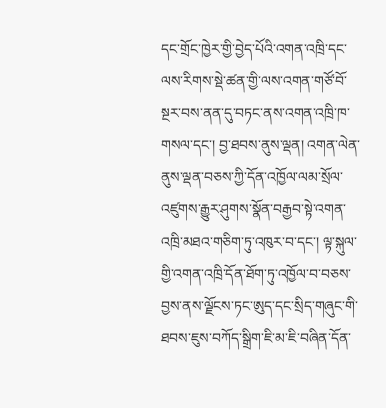དང་གྲོང་ཁྱེར་གྱི་བྱེད་པོའི་འགན་འཁྲི་དང་ལས་རིགས་སྡེ་ཚན་གྱི་ལས་འགན་གཙོ་བོ་སྔར་བས་ནན་དུ་བཏང་ནས་འགན་འཁྲི་ཁ་གསལ་དང་། བྱ་ཐབས་ནུས་ལྡན། འགན་ལེན་ནུས་ལྡན་བཅས་ཀྱི་དོན་འཁྱོལ་ལམ་སྲོལ་འཛུགས་རྒྱུར་ཤུགས་སྣོན་བརྒྱབ་སྟེ་འགན་འཁྲི་མཐའ་གཅིག་ཏུ་འཁུར་བ་དང་། ལྟ་སྐུལ་གྱི་འགན་འཁྲི་དོན་ཐོག་ཏུ་འཁྱོལ་བ་བཅས་བྱས་ནས་ལྗོངས་ཏང་ཨུད་དང་སྲིད་གཞུང་གི་ཐབས་ཇུས་བཀོད་སྒྲིག་ཇི་མ་ཇི་བཞིན་དོན་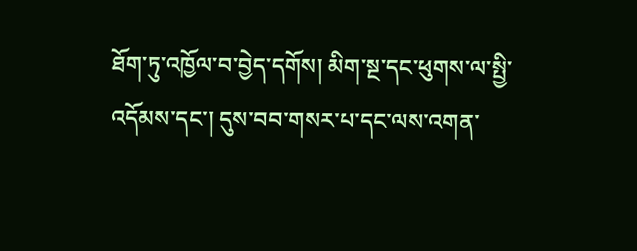ཐོག་ཏུ་འཁྱོལ་བ་བྱེད་དགོས། མིག་སྔ་དང་ཕུགས་ལ་སྤྱི་འདོམས་དང་། དུས་བབ་གསར་པ་དང་ལས་འགན་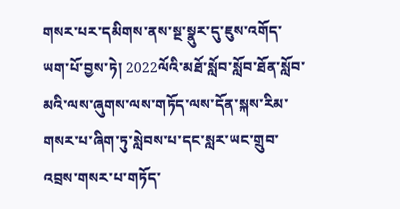གསར་པར་དམིགས་ནས་སྔ་སྣུར་དུ་ཇུས་འགོད་ཡག་པོ་བྱས་ཏེ། 2022ལོའི་མཐོ་སློབ་སློབ་ཐོན་སློབ་མའི་ལས་ཞུགས་ལས་གཏོད་ལས་དོན་སྐས་རིམ་གསར་པ་ཞིག་ཏུ་སླེབས་པ་དང་སླར་ཡང་གྲུབ་འབྲས་གསར་པ་གཏོད་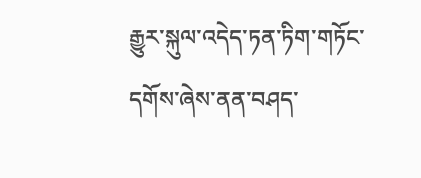རྒྱུར་སྐུལ་འདེད་ཏན་ཏིག་གཏོང་དགོས་ཞེས་ནན་བཤད་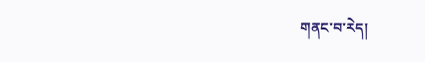གནང་བ་རེད།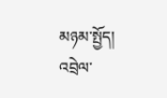མཉམ་སྤྱོད།
འབྲེལ་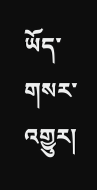ཡོད་གསར་འགྱུར།